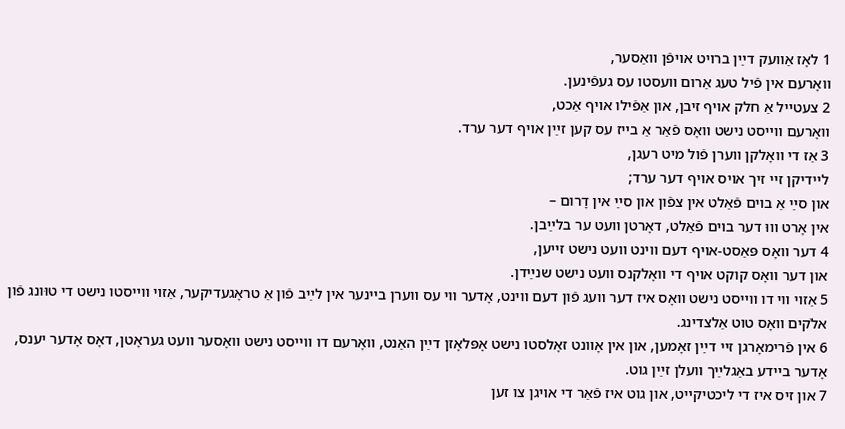1 לאָז אַװעק דײַן ברױט אױפֿן װאַסער,
װאָרעם אין פֿיל טעג אַרום װעסטו עס געפֿינען.
2 צעטײל אַ חלק אױף זיבן, און אַפֿילו אױף אַכט,
װאָרעם װײסט נישט װאָס פֿאַר אַ בײז עס קען זײַן אױף דער ערד.
3 אַז די װאָלקן װערן פֿול מיט רעגן,
לײדיקן זײ זיך אױס אױף דער ערד;
און סײַ אַ בױם פֿאַלט אין צפֿון און סײַ אין דָרום –
אין אָרט װוּ דער בױם פֿאַלט, דאָרטן װעט ער בלײַבן.
4 דער װאָס פּאַסט-אױף דעם װינט װעט נישט זײען,
און דער װאָס קוקט אױף די װאָלקנס װעט נישט שנײַדן.
5 אַזױ װי דו װײסט נישט װאָס איז דער װעג פֿון דעם װינט, אָדער װי עס װערן בײנער אין לײַב פֿון אַ טראָגעדיקער, אַזױ װײסטו נישט די טוּונג פֿון אלֹקים װאָס טוט אַלצדינג.
6 אין פֿרימאָרגן זײ דײַן זאָמען, און אין אָװנט זאָלסטו נישט אָפּלאָזן דײַן האַנט, װאָרעם דו װײסט נישט װאָסער װעט געראָטן, דאָס אָדער יענס, אָדער בײדע באַגלײַך װעלן זײַן גוט.
7 און זיס איז די ליכטיקײט, און גוט איז פֿאַר די אױגן צו זען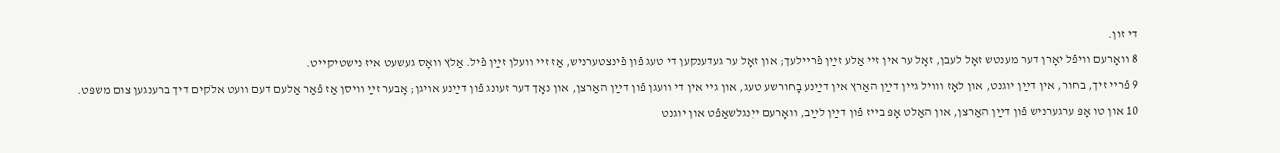די זון.
8 װאָרעם װיפֿל יאָרן דער מענטש זאָל לעבן, זאָל ער אין זײ אַלע זײַן פֿרײלעך; און זאָל ער געדענקען די טעג פֿון פֿינצטערניש, אַז זײ װעלן זײַן פֿיל. אַלץ װאָס געשעט איז נישטיקײט.
9 פֿרײ זיך, בחור, אין דײַן יוגנט, און לאָז װױל גײן דײַן האַרץ אין דײַנע בָחורשע טעג, און גײ אין די װעגן פֿון דײַן האַרצן, און נאָך דער זעונג פֿון דײַנע אױגן; אָבער זײַ װיסן אַז פֿאַר אַלעם דעם װעט אלֹקים דיך ברענגען צום משפּט.
10 און טו אָפּ ערגערניש פֿון דײַן האַרצן, און האַלט אָפּ בײז פֿון דײַן לײַב, װאָרעם ייִנגלשאַפֿט און יוגנט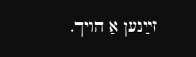זײַנען אַ הױך.